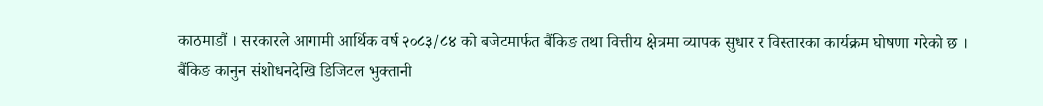काठमाडौं । सरकारले आगामी आर्थिक वर्ष २०८३/८४ को बजेटमार्फत बैंकिङ तथा वित्तीय क्षेत्रमा व्यापक सुधार र विस्तारका कार्यक्रम घोषणा गरेको छ ।
बैंकिङ कानुन संशोधनदेखि डिजिटल भुक्तानी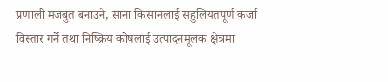प्रणाली मजबुत बनाउने, साना किसानलाई सहुलियतपूर्ण कर्जा विस्तार गर्ने तथा निष्क्रिय कोषलाई उत्पादनमूलक क्षेत्रमा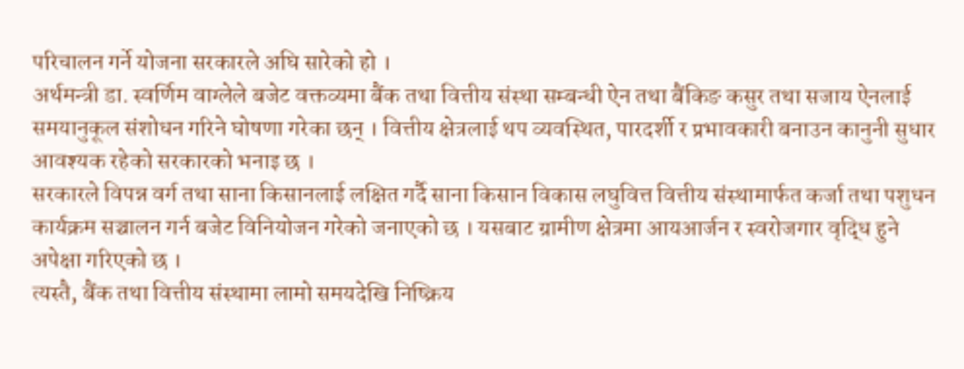परिचालन गर्ने योजना सरकारले अघि सारेको हो ।
अर्थमन्त्री डा. स्वर्णिम वाग्लेले बजेट वक्तव्यमा बैंक तथा वित्तीय संस्था सम्बन्धी ऐन तथा बैंकिङ कसुर तथा सजाय ऐनलाई समयानुकूल संशोधन गरिने घोषणा गरेका छन् । वित्तीय क्षेत्रलाई थप व्यवस्थित, पारदर्शी र प्रभावकारी बनाउन कानुनी सुधार आवश्यक रहेको सरकारको भनाइ छ ।
सरकारले विपन्न वर्ग तथा साना किसानलाई लक्षित गर्दै साना किसान विकास लघुवित्त वित्तीय संस्थामार्फत कर्जा तथा पशुधन कार्यक्रम सञ्चालन गर्न बजेट विनियोजन गरेको जनाएको छ । यसबाट ग्रामीण क्षेत्रमा आयआर्जन र स्वरोजगार वृद्धि हुने अपेक्षा गरिएको छ ।
त्यस्तै, बैंक तथा वित्तीय संस्थामा लामो समयदेखि निष्क्रिय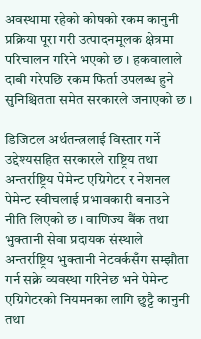अवस्थामा रहेको कोषको रकम कानुनी प्रक्रिया पूरा गरी उत्पादनमूलक क्षेत्रमा परिचालन गरिने भएको छ । हकवालाले दाबी गरेपछि रकम फिर्ता उपलब्ध हुने सुनिश्चितता समेत सरकारले जनाएको छ ।

डिजिटल अर्थतन्त्रलाई विस्तार गर्ने उद्देश्यसहित सरकारले राष्ट्रिय तथा अन्तर्राष्ट्रिय पेमेन्ट एग्रिगेटर र नेशनल पेमेन्ट स्वीचलाई प्रभावकारी बनाउने नीति लिएको छ । वाणिज्य बैंक तथा भुक्तानी सेवा प्रदायक संस्थाले अन्तर्राष्ट्रिय भुक्तानी नेटवर्कसँग सम्झौता गर्न सक्ने व्यवस्था गरिनेछ भने पेमेन्ट एग्रिगेटरको नियमनका लागि छुट्टै कानुनी तथा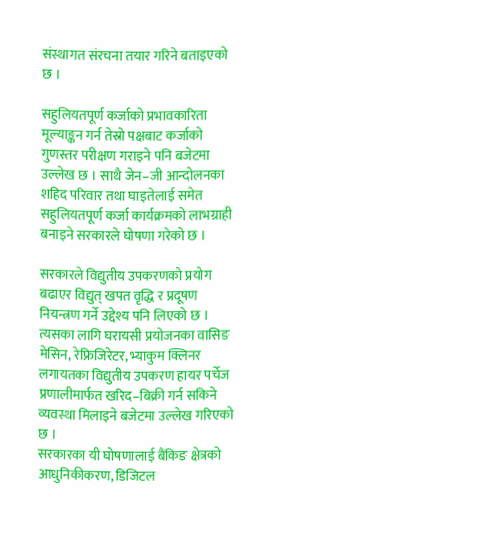संस्थागत संरचना तयार गरिने बताइएको छ ।

सहुलियतपूर्ण कर्जाको प्रभावकारिता मूल्याङ्कन गर्न तेस्रो पक्षबाट कर्जाको गुणस्तर परीक्षण गराइने पनि बजेटमा उल्लेख छ । साथै जेन–जी आन्दोलनका शहिद परिवार तथा घाइतेलाई समेत सहुलियतपूर्ण कर्जा कार्यक्रमको लाभग्राही बनाइने सरकारले घोषणा गरेको छ ।

सरकारले विद्युतीय उपकरणको प्रयोग बढाएर विद्युत् खपत वृद्धि र प्रदूषण नियन्त्रण गर्ने उद्देश्य पनि लिएको छ । त्यसका लागि घरायसी प्रयोजनका वासिङ मेसिन, रेफ्रिजिरेटर, भ्याकुम क्लिनर लगायतका विद्युतीय उपकरण हायर पर्चेज प्रणालीमार्फत खरिद–बिक्री गर्न सकिने व्यवस्था मिलाइने बजेटमा उल्लेख गरिएको छ ।
सरकारका यी घोषणालाई बैंकिङ क्षेत्रको आधुनिकीकरण, डिजिटल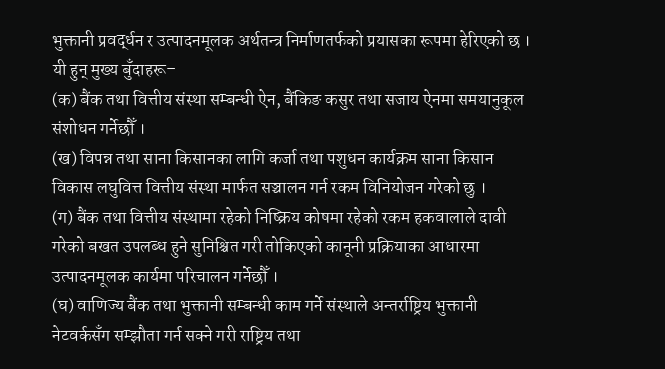भुक्तानी प्रवर्द्धन र उत्पादनमूलक अर्थतन्त्र निर्माणतर्फको प्रयासका रूपमा हेरिएको छ ।
यी हुन् मुख्य बुँदाहरू–
(क) बैंक तथा वित्तीय संस्था सम्बन्धी ऐन, बैंकिङ कसुर तथा सजाय ऐनमा समयानुकूल संशोधन गर्नेछौँ ।
(ख) विपन्न तथा साना किसानका लागि कर्जा तथा पशुधन कार्यक्रम साना किसान विकास लघुवित्त वित्तीय संस्था मार्फत सञ्चालन गर्न रकम विनियोजन गरेको छु ।
(ग) बैंक तथा वित्तीय संस्थामा रहेको निष्क्रिय कोषमा रहेको रकम हकवालाले दावी गरेको बखत उपलब्ध हुने सुनिश्चित गरी तोकिएको कानूनी प्रक्रियाका आधारमा उत्पादनमूलक कार्यमा परिचालन गर्नेछौँ ।
(घ) वाणिज्य बैंक तथा भुक्तानी सम्बन्धी काम गर्ने संस्थाले अन्तर्राष्ट्रिय भुक्तानी नेटवर्कसँग सम्झौता गर्न सक्ने गरी राष्ट्रिय तथा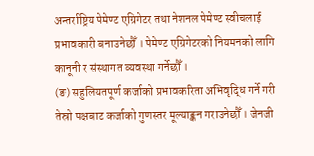अन्तर्राष्ट्रिय पेमेण्ट एग्रिगेटर तथा नेशनल पेमेण्ट स्वीचलाई प्रभावकारी बनाउनेछौँ । पेमेण्ट एग्रिगेटरको नियमनको लागि कानूनी र संस्थागत व्यवस्था गर्नेछौँ ।
(ङ) सहुलियतपूर्ण कर्जाको प्रभावकरिता अभिवृद्धि गर्ने गरी तेस्रो पक्षबाट कर्जाको गुणस्तर मूल्याङ्कन गराउनेछौँ । जेनजी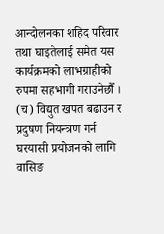आन्दोलनका शहिद परिवार तथा घाइतेलाई समेत यस कार्यक्रमको लाभग्राहीको रुपमा सहभागी गराउनेछौँ ।
(च) विद्युत खपत बढाउन र प्रदुषण नियन्त्रण गर्न घरयासी प्रयोजनको लागि वासिङ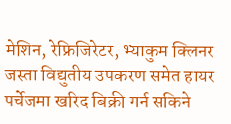मेशिन, रेफ्रिजिरेटर, भ्याकुम क्लिनर जस्ता विद्युतीय उपकरण समेत हायर पर्चेजमा खरिद बिक्री गर्न सकिने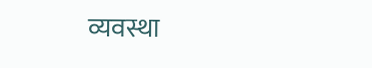व्यवस्था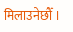मिलाउनेछौँ ।